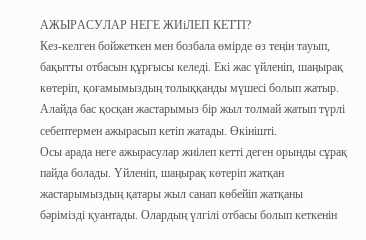АЖЫРАСУЛАР НЕГЕ ЖИіЛЕП КЕТТІ?
Кез-келген бойжеткен мен бозбала өмірде өз теңін тауып, бақытты отбасын құрғысы келеді. Екі жас үйленіп, шаңырақ көтеріп, қоғамымыздың толыққанды мүшесі болып жатыр. Алайда бас қосқан жастарымыз бір жыл толмай жатып түрлі себептермен ажырасып кетіп жатады. Өкінішті.
Осы арада неге ажырасулар жиілеп кетті деген орынды сұрақ пайда болады. Үйленіп, шаңырақ көтеріп жатқан жастарымыздың қатары жыл санап көбейіп жатқаны бәрімізді қуантады. Олардың үлгілі отбасы болып кеткенін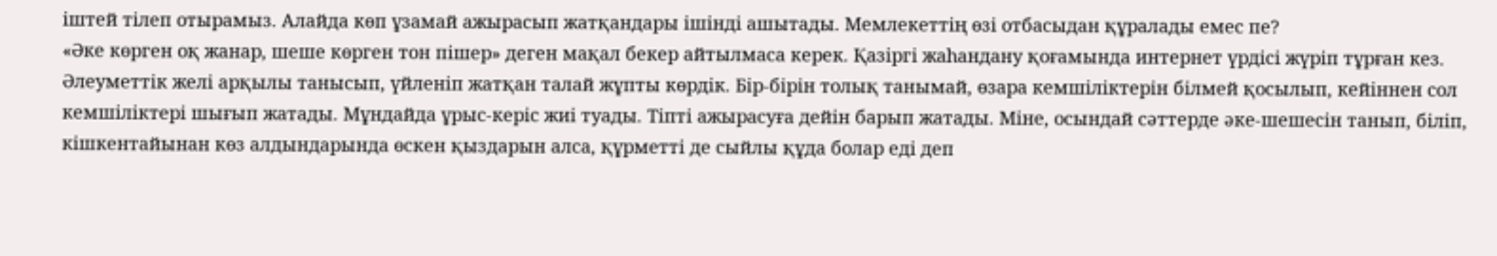іштей тілеп отырамыз. Алайда көп ұзамай ажырасып жатқандары ішінді ашытады. Мемлекеттің өзі отбасыдан құралады емес пе?
«Әке көрген оқ жанар, шеше көрген тон пішер» деген мақал бекер айтылмаса керек. Қазіргі жаһандану қоғамында интернет үрдісі жүріп тұрған кез. Әлеуметтік желі арқылы танысып, үйленіп жатқан талай жұпты көрдік. Бір-бірін толық танымай, өзара кемшіліктерін білмей қосылып, кейіннен сол кемшіліктері шығып жатады. Мұндайда ұрыс-керіс жиі туады. Тіпті ажырасуға дейін барып жатады. Міне, осындай сәттерде әке-шешесін танып, біліп, кішкентайынан көз алдындарында өскен қыздарын алса, құрметті де сыйлы құда болар еді деп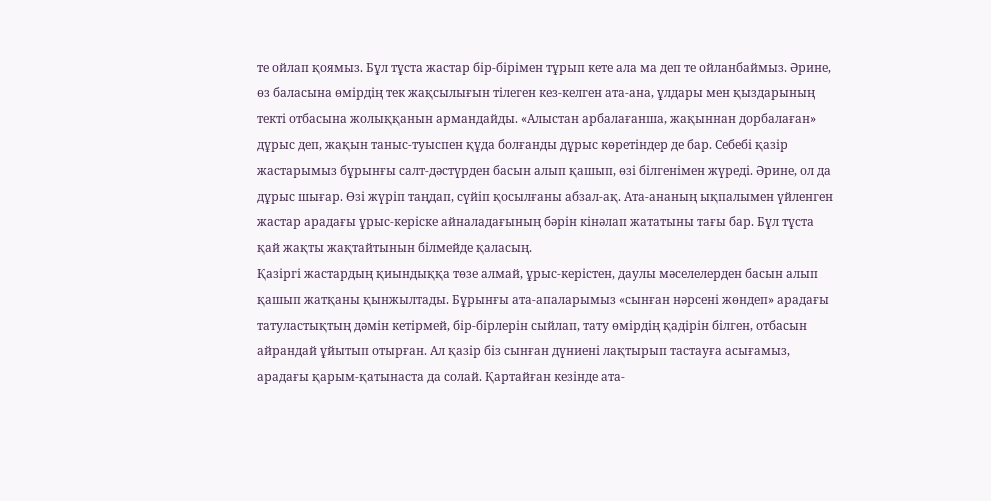те ойлап қоямыз. Бұл тұста жастар бір-бірімен тұрып кете ала ма деп те ойланбаймыз. Әрине, өз баласына өмірдің тек жақсылығын тілеген кез-келген ата-ана, ұлдары мен қыздарының текті отбасына жолыққанын армандайды. «Алыстан арбалағанша, жақыннан дорбалаған» дұрыс деп, жақын таныс-туыспен құда болғанды дұрыс көретіндер де бар. Себебі қазір жастарымыз бұрынғы салт-дәстүрден басын алып қашып, өзі білгенімен жүреді. Әрине, ол да дұрыс шығар. Өзі жүріп таңдап, сүйіп қосылғаны абзал-ақ. Ата-ананың ықпалымен үйленген жастар арадағы ұрыс-керіске айналадағының бәрін кінәлап жататыны тағы бар. Бұл тұста қай жақты жақтайтынын білмейде қаласың.
Қазіргі жастардың қиындыққа төзе алмай, ұрыс-керістен, даулы мәселелерден басын алып қашып жатқаны қынжылтады. Бұрынғы ата-апаларымыз «сынған нәрсені жөндеп» арадағы татуластықтың дәмін кетірмей, бір-бірлерін сыйлап, тату өмірдің қадірін білген, отбасын айрандай ұйытып отырған. Ал қазір біз сынған дүниені лақтырып тастауға асығамыз, арадағы қарым-қатынаста да солай. Қартайған кезінде ата-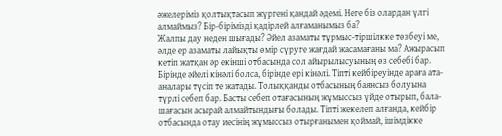әжелеріміз қолтықтасып жүргені қандай әдемі. Неге біз олардан үлгі алмаймыз? Бір-бірімізді қадірлей алғаманымыз ба?
Жалпы дау неден шығады? Әйел азаматы тұрмыс-тіршілкке төзбеуі ме, әлде ер азаматы лайықты өмір сүруге жағдай жасамағаны ма? Ажырасып кетіп жатқан әр екінші отбасында сол айырылысуының өз себебі бар. Бірінде әйелі кінәлі болса, бірінде ері кінәлі. Тіпті кейбіреуінде араға ата-аналары түсіп те жатады. Толыққанды отбасының баянсыз болуына түрлі себеп бар. Басты себеп отағасының жұмыссыз үйде отырып, бала-шағасын асырай алмайтындығы болады. Тіпті жекелеп алғанда, кейбір отбасында отау иесінің жұмыссыз отырғанымен қоймай, ішімдікке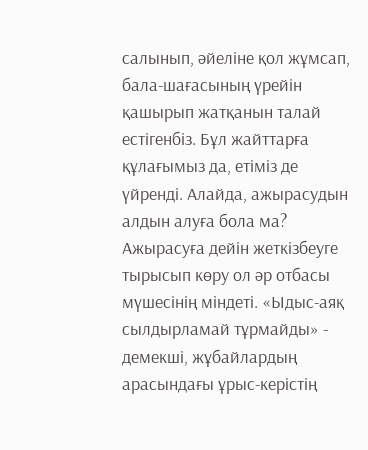салынып, әйеліне қол жұмсап, бала-шағасының үрейін қашырып жатқанын талай естігенбіз. Бұл жайттарға құлағымыз да, етіміз де үйренді. Алайда, ажырасудын алдын алуға бола ма? Ажырасуға дейін жеткізбеуге тырысып көру ол әр отбасы мүшесінің міндеті. «Ыдыс-аяқ сылдырламай тұрмайды» - демекші, жұбайлардың арасындағы ұрыс-керістің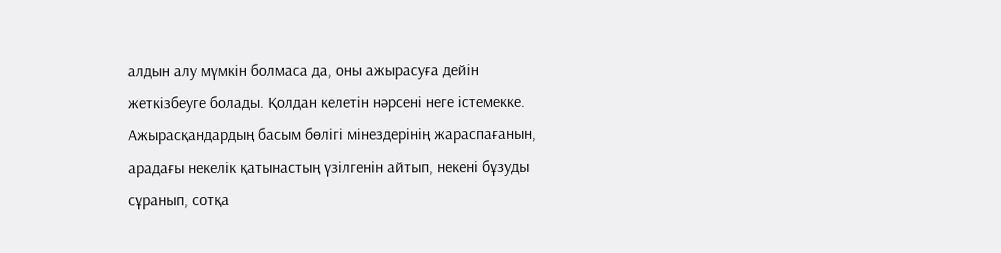алдын алу мүмкін болмаса да, оны ажырасуға дейін жеткізбеуге болады. Қолдан келетін нәрсені неге істемекке.
Ажырасқандардың басым бөлігі мінездерінің жараспағанын, арадағы некелік қатынастың үзілгенін айтып, некені бұзуды сұранып, сотқа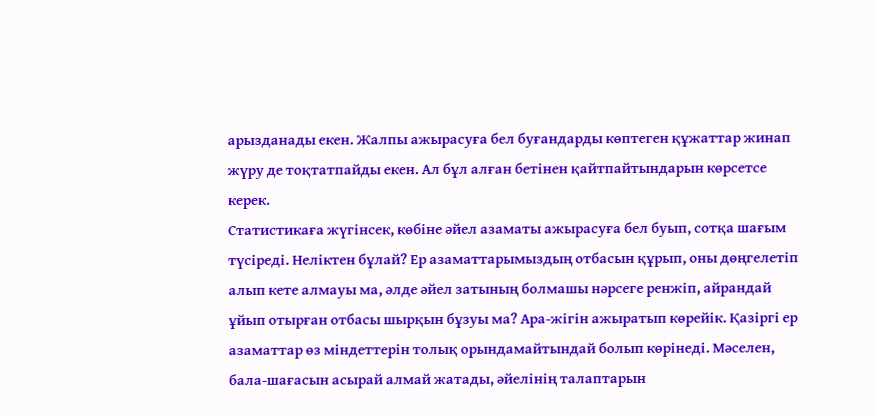арызданады екен. Жалпы ажырасуға бел буғандарды көптеген құжаттар жинап жүру де тоқтатпайды екен. Ал бұл алған бетінен қайтпайтындарын көрсетсе керек.
Статистикаға жүгінсек, көбіне әйел азаматы ажырасуға бел буып, сотқа шағым түсіреді. Неліктен бұлай? Ер азаматтарымыздың отбасын құрып, оны дөңгелетіп алып кете алмауы ма, әлде әйел затының болмашы нәрсеге ренжіп, айрандай ұйып отырған отбасы шырқын бұзуы ма? Ара-жігін ажыратып көрейік. Қазіргі ер азаматтар өз міндеттерін толық орындамайтындай болып көрінеді. Мәселен, бала-шағасын асырай алмай жатады, әйелінің талаптарын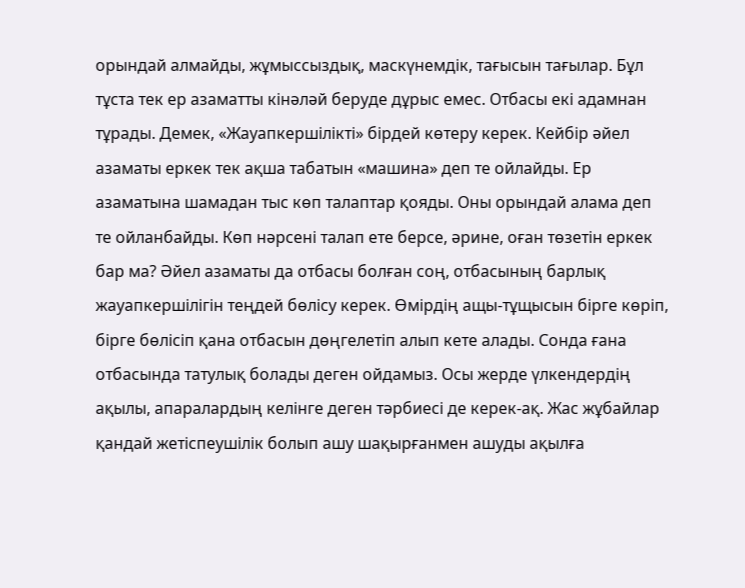орындай алмайды, жұмыссыздық, маскүнемдік, тағысын тағылар. Бұл тұста тек ер азаматты кінәләй беруде дұрыс емес. Отбасы екі адамнан тұрады. Демек, «Жауапкершілікті» бірдей көтеру керек. Кейбір әйел азаматы еркек тек ақша табатын «машина» деп те ойлайды. Ер азаматына шамадан тыс көп талаптар қояды. Оны орындай алама деп те ойланбайды. Көп нәрсені талап ете берсе, әрине, оған төзетін еркек бар ма? Әйел азаматы да отбасы болған соң, отбасының барлық жауапкершілігін теңдей бөлісу керек. Өмірдің ащы-тұщысын бірге көріп, бірге бөлісіп қана отбасын дөңгелетіп алып кете алады. Сонда ғана отбасында татулық болады деген ойдамыз. Осы жерде үлкендердің ақылы, апаралардың келінге деген тәрбиесі де керек-ақ. Жас жұбайлар қандай жетіспеушілік болып ашу шақырғанмен ашуды ақылға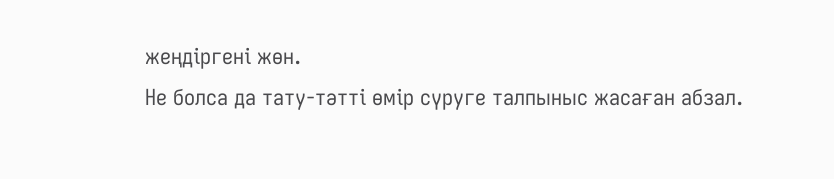жеңдіргені жөн.
Не болса да тату-тәтті өмір сүруге талпыныс жасаған абзал.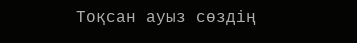Тоқсан ауыз сөздің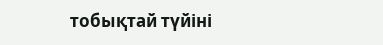тобықтай түйіні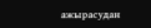ажырасудан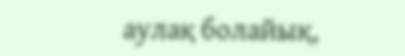аулақ болайық,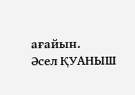ағайын.
Әсел ҚУАНЫШ